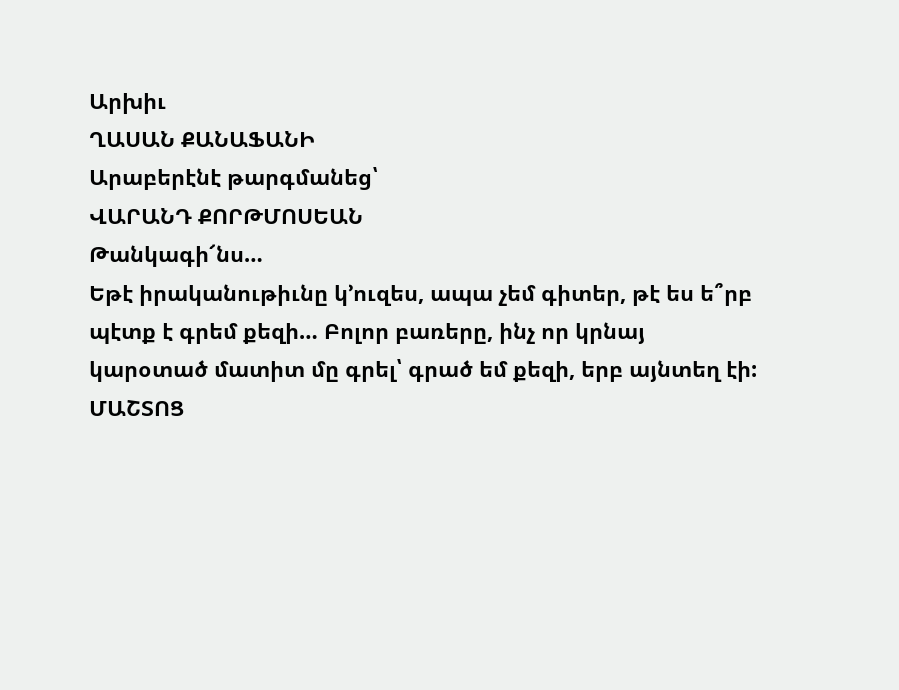Արխիւ
ՂԱՍԱՆ ՔԱՆԱՖԱՆԻ
Արաբերէնէ թարգմանեց՝
ՎԱՐԱՆԴ ՔՈՐԹՄՈՍԵԱՆ
Թանկագի՜նս…
Եթէ իրականութիւնը կ՚ուզես, ապա չեմ գիտեր, թէ ես ե՞րբ պէտք է գրեմ քեզի… Բոլոր բառերը, ինչ որ կրնայ կարօտած մատիտ մը գրել՝ գրած եմ քեզի, երբ այնտեղ էի:
ՄԱՇՏՈՑ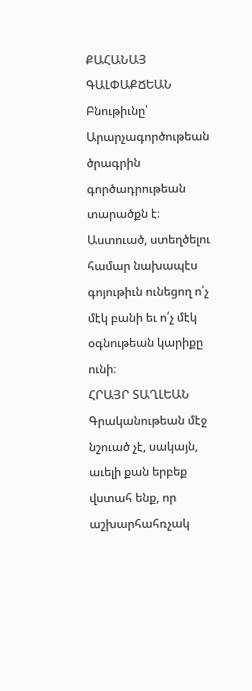ՔԱՀԱՆԱՅ ԳԱԼՓԱՔՃԵԱՆ
Բնութիւնը՝ Արարչագործութեան ծրագրին գործադրութեան տարածքն է։ Աստուած, ստեղծելու համար նախապէս գոյութիւն ունեցող ո՛չ մէկ բանի եւ ո՛չ մէկ օգնութեան կարիքը ունի։
ՀՐԱՅՐ ՏԱՂԼԵԱՆ
Գրականութեան մէջ նշուած չէ, սակայն, աւելի քան երբեք վստահ ենք, որ աշխարհահռչակ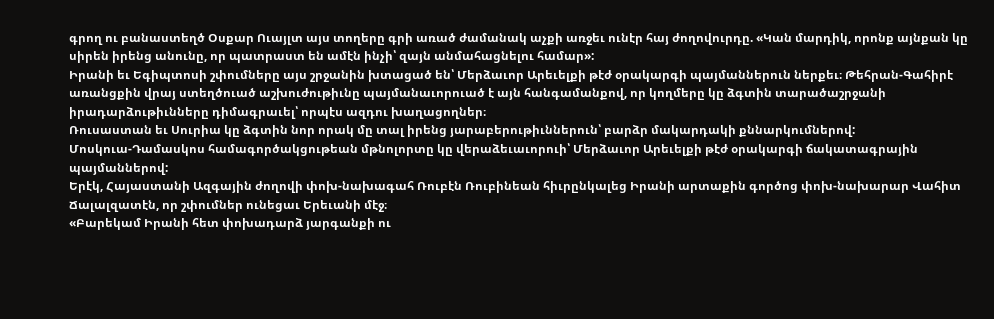գրող ու բանաստեղծ Օսքար Ուայլտ այս տողերը գրի առած ժամանակ աչքի առջեւ ունէր հայ ժողովուրդը. «Կան մարդիկ, որոնք այնքան կը սիրեն իրենց անունը, որ պատրաստ են ամէն ինչի՝ զայն անմահացնելու համար»:
Իրանի եւ Եգիպտոսի շփումները այս շրջանին խտացած են՝ Մերձաւոր Արեւելքի թէժ օրակարգի պայմաններուն ներքեւ։ Թեհրան-Գահիրէ առանցքին վրայ ստեղծուած աշխուժութիւնը պայմանաւորուած է այն հանգամանքով, որ կողմերը կը ձգտին տարածաշրջանի իրադարձութիւնները դիմագրաւել՝ որպէս ազդու խաղացողներ։
Ռուսաստան եւ Սուրիա կը ձգտին նոր որակ մը տալ իրենց յարաբերութիւններուն՝ բարձր մակարդակի քննարկումներով:
Մոսկուա-Դամասկոս համագործակցութեան մթնոլորտը կը վերաձեւաւորուի՝ Մերձաւոր Արեւելքի թէժ օրակարգի ճակատագրային պայմաններով:
Երէկ, Հայաստանի Ազգային ժողովի փոխ-նախագահ Ռուբէն Ռուբինեան հիւրընկալեց Իրանի արտաքին գործոց փոխ-նախարար Վահիտ Ճալալզատէն, որ շփումներ ունեցաւ Երեւանի մէջ։
«Բարեկամ Իրանի հետ փոխադարձ յարգանքի ու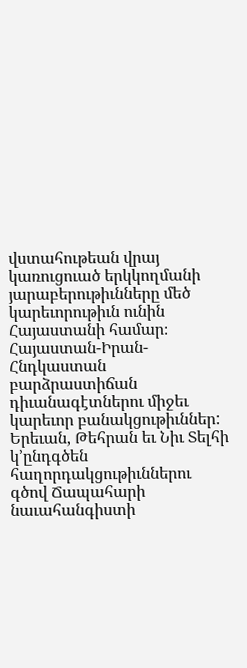վստահութեան վրայ կառուցուած երկկողմանի յարաբերութիւնները մեծ կարեւորութիւն ունին Հայաստանի համար։
Հայաստան-Իրան-Հնդկաստան բարձրաստիճան դիւանագէտներու միջեւ կարեւոր բանակցութիւններ:
Երեւան, Թեհրան եւ Նիւ Տելհի կ՚ընդգծեն հաղորդակցութիւններու գծով Ճապահարի նաւահանգիստի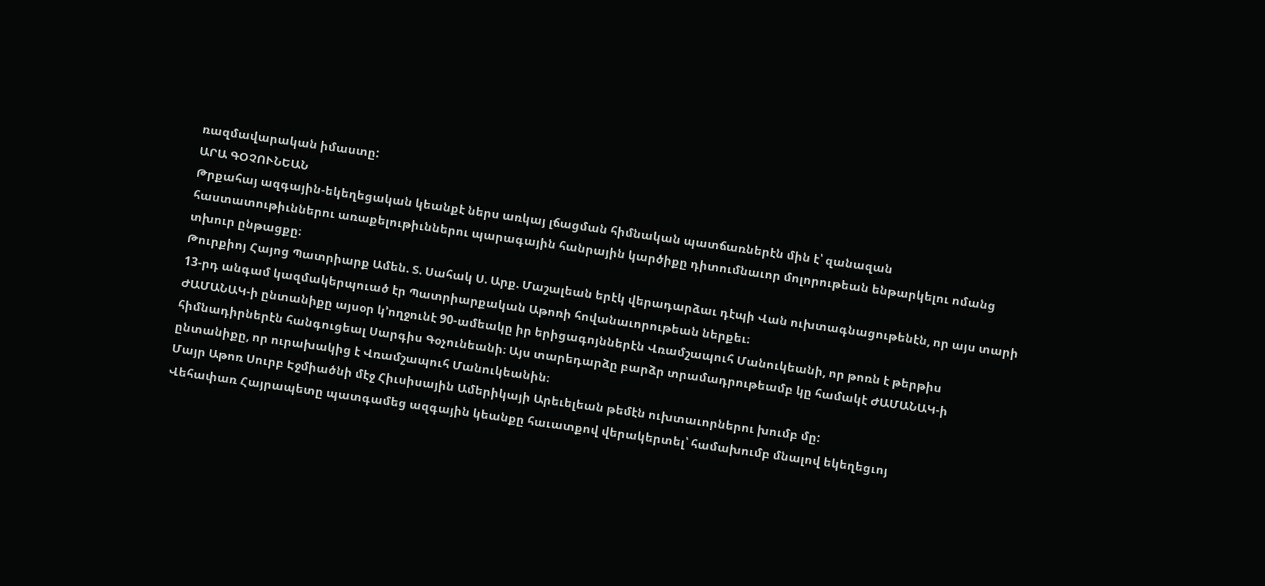ռազմավարական իմաստը:
ԱՐԱ ԳՕՉՈՒՆԵԱՆ
Թրքահայ ազգային-եկեղեցական կեանքէ ներս առկայ լճացման հիմնական պատճառներէն մին է՝ զանազան հաստատութիւններու առաքելութիւններու պարագային հանրային կարծիքը դիտումնաւոր մոլորութեան ենթարկելու ոմանց տխուր ընթացքը։
Թուրքիոյ Հայոց Պատրիարք Ամեն. Տ. Սահակ Ս. Արք. Մաշալեան երէկ վերադարձաւ դէպի Վան ուխտագնացութենէն, որ այս տարի 13-րդ անգամ կազմակերպուած էր Պատրիարքական Աթոռի հովանաւորութեան ներքեւ։
ԺԱՄԱՆԱԿ-ի ընտանիքը այսօր կ՚ողջունէ 90-ամեակը իր երիցագոյններէն Վռամշապուհ Մանուկեանի, որ թոռն է թերթիս հիմնադիրներէն հանգուցեալ Սարգիս Գօչունեանի։ Այս տարեդարձը բարձր տրամադրութեամբ կը համակէ ԺԱՄԱՆԱԿ-ի ընտանիքը, որ ուրախակից է Վռամշապուհ Մանուկեանին։
Մայր Աթոռ Սուրբ Էջմիածնի մէջ Հիւսիսային Ամերիկայի Արեւելեան թեմէն ուխտաւորներու խումբ մը:
Վեհափառ Հայրապետը պատգամեց ազգային կեանքը հաւատքով վերակերտել՝ համախումբ մնալով եկեղեցւոյ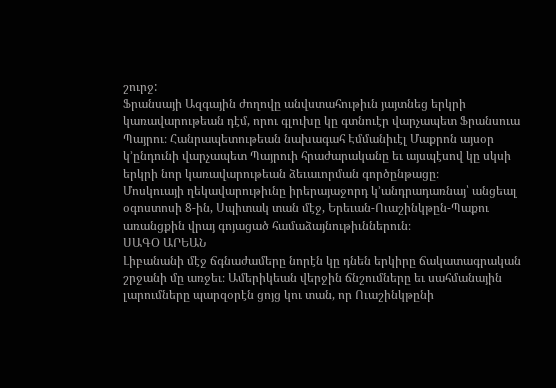շուրջ:
Ֆրանսայի Ազգային ժողովը անվստահութիւն յայտնեց երկրի կառավարութեան դէմ, որու գլուխը կը գտնուէր վարչապետ Ֆրանսուա Պայրու։ Հանրապետութեան նախագահ Էմմանիւէլ Մաքրոն այսօր կ՚ընդունի վարչապետ Պայրուի հրաժարականը եւ այսպէսով կը սկսի երկրի նոր կառավարութեան ձեւաւորման գործընթացը։
Մոսկուայի ղեկավարութիւնը իրերայաջորդ կ՚անդրադառնայ՝ անցեալ օգոստոսի 8-ին, Սպիտակ տան մէջ, Երեւան-Ուաշինկթըն-Պաքու առանցքին վրայ գոյացած համաձայնութիւններուն։
ՍԱԳՕ ԱՐԵԱՆ
Լիբանանի մէջ ճգնաժամերը նորէն կը դնեն երկիրը ճակատագրական շրջանի մը առջեւ։ Ամերիկեան վերջին ճնշումները եւ սահմանային լարումները պարզօրէն ցոյց կու տան, որ Ուաշինկթընի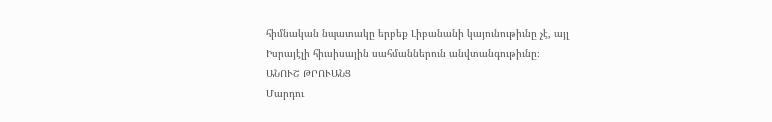հիմնական նպատակը երբեք Լիբանանի կայունութիւնը չէ, այլ Իսրայէլի հիւսիսային սահմաններուն անվտանգութիւնը։
ԱՆՈՒՇ ԹՐՈՒԱՆՑ
Մարդու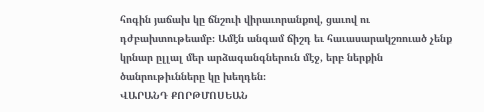հոգին յաճախ կը ճնշուի վիրաւորանքով, ցաւով ու դժբախտութեամբ։ Ամէն անգամ ճիշդ եւ հաւասարակշռուած չենք կրնար ըլլալ մեր արձագանգներուն մէջ, երբ ներքին ծանրութիւնները կը խեղդեն։
ՎԱՐԱՆԴ ՔՈՐԹՄՈՍԵԱՆ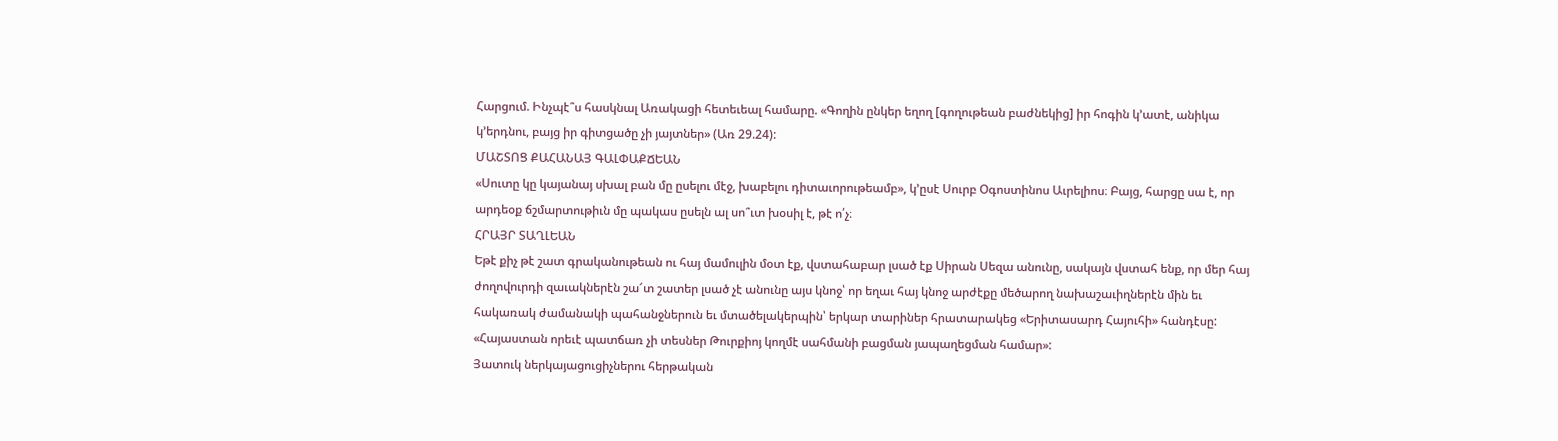Հարցում. Ինչպէ՞ս հասկնալ Առակացի հետեւեալ համարը. «Գողին ընկեր եղող [գողութեան բաժնեկից] իր հոգին կ՚ատէ, անիկա կ՚երդնու, բայց իր գիտցածը չի յայտներ» (Առ 29.24):
ՄԱՇՏՈՑ ՔԱՀԱՆԱՅ ԳԱԼՓԱՔՃԵԱՆ
«Սուտը կը կայանայ սխալ բան մը ըսելու մէջ, խաբելու դիտաւորութեամբ», կ՚ըսէ Սուրբ Օգոստինոս Աւրելիոս։ Բայց, հարցը սա է, որ արդեօք ճշմարտութիւն մը պակաս ըսելն ալ սո՞ւտ խօսիլ է, թէ ո՛չ։
ՀՐԱՅՐ ՏԱՂԼԵԱՆ
Եթէ քիչ թէ շատ գրականութեան ու հայ մամուլին մօտ էք, վստահաբար լսած էք Սիրան Սեզա անունը, սակայն վստահ ենք, որ մեր հայ ժողովուրդի զաւակներէն շա՜տ շատեր լսած չէ անունը այս կնոջ՝ որ եղաւ հայ կնոջ արժէքը մեծարող նախաշաւիղներէն մին եւ հակառակ ժամանակի պահանջներուն եւ մտածելակերպին՝ երկար տարիներ հրատարակեց «Երիտասարդ Հայուհի» հանդէսը:
«Հայաստան որեւէ պատճառ չի տեսներ Թուրքիոյ կողմէ սահմանի բացման յապաղեցման համար»:
Յատուկ ներկայացուցիչներու հերթական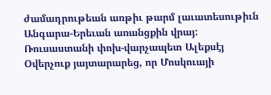ժամադրութեան առթիւ թարմ լաւատեսութիւն Անգարա-Երեւան առանցքին վրայ:
Ռուսաստանի փոխ-վարչապետ Ալեքսէյ Օվերչուք յայտարարեց, որ Մոսկուայի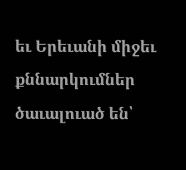եւ Երեւանի միջեւ քննարկումներ ծաւալուած են՝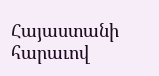Հայաստանի հարաւով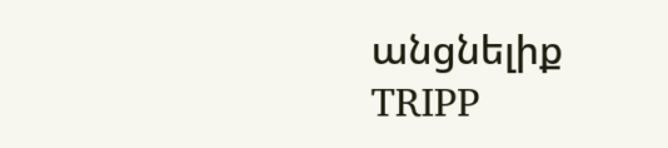անցնելիք TRIPP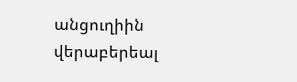անցուղիին վերաբերեալ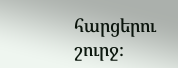հարցերու շուրջ։